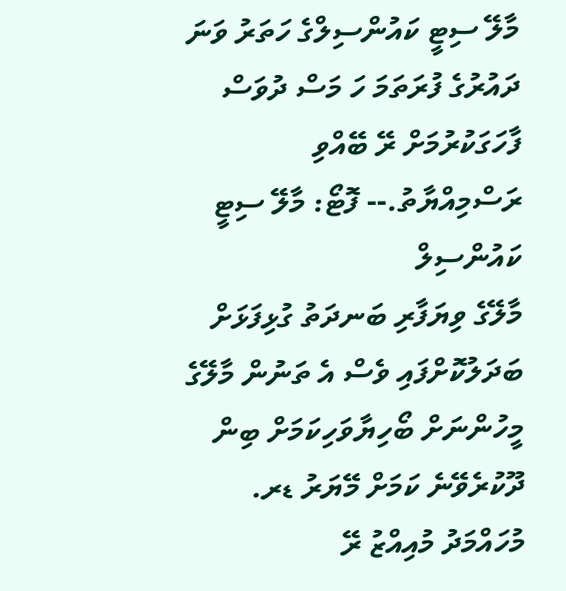މާލޭ ސިޓީ ކައުންސިލްގެ ހަތަރު ވަނަ ދައުރުގެ ފުރަތަމަ ހަ މަސް ދުވަސް ފާހަގަކުރުމަށް ރޭ ބޭއްވި ރަސްމިއްޔާތު.-- ފޮޓޯ: މާލޭ ސިޓީ ކައުންސިލް
މާލޭގެ ވިޔަފާރި ބަނދަތު ގުޅިފަޅަށް ބަދަލުކޮށްފައި ވެސް އެ ތަނުން މާލޭގެ މީހުންނަށް ބޯހިޔާވަހިކަމަށް ބިން ދޫކުރެވޭނެ ކަމަށް މޭޔަރު ޑރ. މުހައްމަދު މުއިއްޒު ރޭ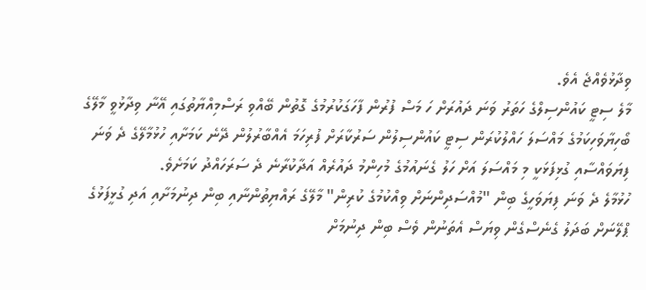ވިދާޅުވެއްޖެ އެވެ.
މާލެ ސިޓީ ކައުންސިލްގެ ހަތަރު ވަނަ ދައުރަށް ހަ މަސް ފުރުން ފާހަގަކުރުމުގެ ގޮތުން ބޭއްވި ރަސްމިއްޔާތުގައި އޭނާ ވިދާޅުވީ މާލޭގެ ބޯހިޔާވަހިކަމުގެ މައްސަލަ ހައްލުކުރަން ސިޓީ ކައުންސިލުން ސަރުކާރަށް ފުރިހަމަ އެއްބާރުލުން ދޭނެ ކަމަށާއި ހުޅުމާލޭގެ ދެ ވަނަ ފިޔަވައްސާއި ގުޅިފަޅަކީ މި މައްސަލަ އަށް ހަލު ގެނައުމުގެ މުހިންމު ދައުރެއް އަދާކުރާނެ ދެ ސަރަހައްދު ކަމަށެވެ.
ހުޅުމާލެ ދެ ވަނަ ފިޔަވަހީގެ ބިން "މުއްސަދިންނަށް ވިއްކުމުގެ ކުރިން" މާލޭގެ ރައްޔިތުންނާއި ބިން ދިނުމަށާއި އަދި ގުޅީފަޅުގެ ޕްލޭނަށް ބަދަލު ގެނެސްގެން ވިޔަސް އެތަނުން ވެސް ބިން ދިނުމަށް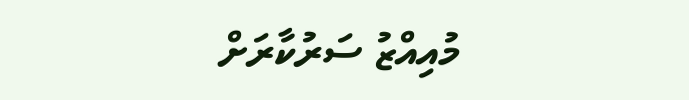މުއިއްޒު ސަރުކާރަށް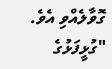ގޮވާލެއްވި އެވެ.
"ގުޅީފަޅުގެ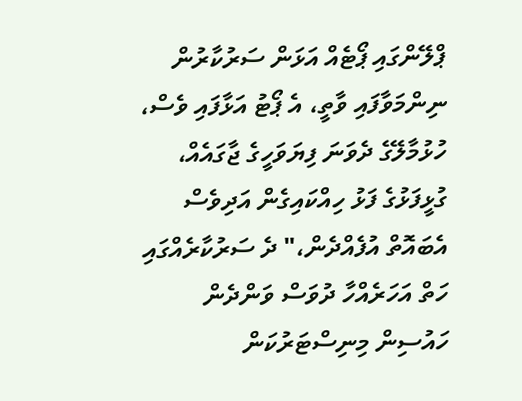ޕްލޭންގައި ޕޯޓެއް އަޅަން ސަރުކާރުން ނިންމަވާފައި ވާތީ، އެ ޕޯޓު އަޅާފައި ވެސް، ހުޅުމާލޭގެ ދެވަނަ ފިޔަވަހީގެ ޖާގައެއް، ގުޅީފަޅުގެ ފަޅު ހިއްކައިގެން އަދިވެސް އެބައޮތް އުފެއްދެން،" ދެ ސަރުކާރެއްގައި ހަތް އަހަރެއްހާ ދުވަސް ވަންދެން ހައުސިން މިނިސްޓަރުކަން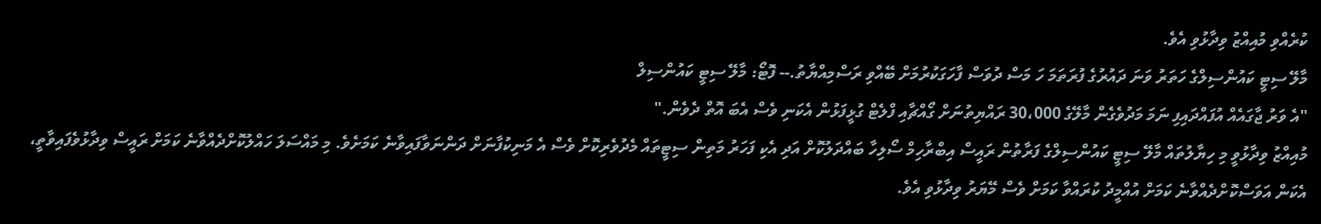ކުރެއްވި މުއިއްޒު ވިދާޅުވި އެވެ.
މާލޭ ސިޓީ ކައުންސިލްގެ ހަތަރު ވަނަ ދައުރުގެ ފުރަތަމަ ހަ މަސް ދުވަސް ފާހަގަކުރުމަށް ބޭއްވި ރަސްމިއްޔާތު.-- ފޮޓޯ: މާލޭ ސިޓީ ކައުންސިލް
"އެ ވަރު ޖާގައެއް އުފައްދައިފި ނަމަ މަދުވެގެން މާލޭގެ 30،000 ރައްޔިތުނަށް ގޯއްޗާއި ފްލެޓް ގުޅީފަޅުން އެކަނި ވެސް އެބަ އޮތް ދެވެން."
މުއިއްޒު ވިދާޅުވީ މި ހިޔާލުތައް މާލޭ ސިޓީ ކައުންސިލްގެ ފަރާތުން ރައީސް އިބްރާހިމް ސޯލިހާ ބައްދަލުކޮށް އަދި އެކި ފަހަރު މަތިން ސިޓީތައް މެދުވެރިކޮށް ވެސް އެ މަނިކުފާނަށް ދަންނަވާފައިވާނެ ކަމަށެވެ. މި މައްސަލަ ހައްލުކޮށްދެއްވާނެ ކަމަށް ރައީސް ވިދާޅުވެފައިވާތީ، އެކަން އަވަސްކޮށްދެއްވާނެ ކަމަށް އުއްމީދު ކުރައްވާ ކަމަށް ވެސް މޭޔަރު ވިދާޅުވި އެވެ.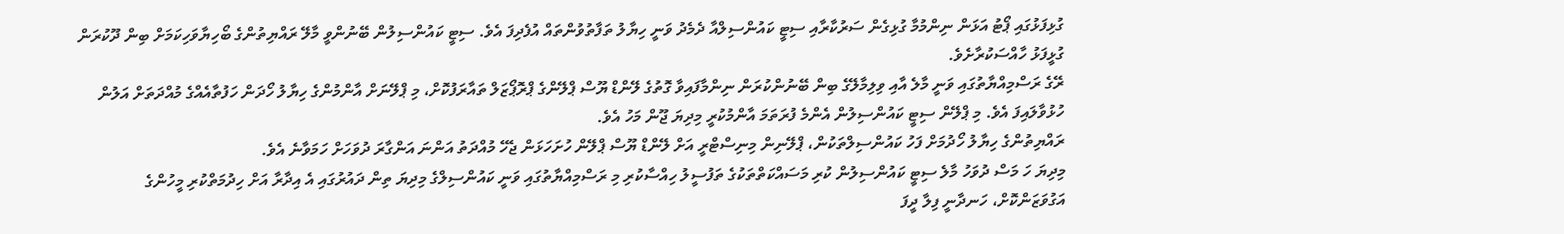ގުޅިފަޅުގައި ޕޯޓު އަޅަން ނިންމުމާ ގުޅިގެން ސަރުކާރާއި ސިޓީ ކައުންސިލްއާ ދެމެދު ވަނީ ހިޔާލު ތަފާތުވުންތައް އުފެދިފަ އެވެ. ސިޓީ ކައުންސިލުން ބޭނުންވީ މާލޭ ރައްޔިތުންގެ ބޯހިޔާވަހިކަމަށް ބިން ދޫކުރަން ގުޅީފަޅު ހާއްސަކުރާށެވެ.
ރޭގެ ރަސްމިއްޔާތުގައި ވަނީ މާލެ އާއި ވިލިމާލޭގެ ބިން ބޭނުންކުރަން ނިންމާފައިވާ ގޮތުގެ ލޭންޑް ޔޫސް ޕްލޭންގެ ޕްރޮޕޯޒަލް ތައާރަފުކޮށް، މި ޕްލޭނަށް އާންމުންގެ ހިޔާލު ހޯދަން ހަފުތާއެއްގެ މުއްދަތަށް އަލުން ހުޅުވާލައިފަ އެވެ. މި ޕްލޭން ސިޓީ ކައުންސިލުން އެންމެ ފުރަތަމަ އާންމުކުރީ މިދިޔަ ޖޫން މަހު އެވެ.
ރައްޔިތުންގެ ހިޔާލު ހޯދުމަށް ފަހު ކައުންސިލްތަކުން، ޕްލޭނިން މިނިސްޓްރީ އަށް ލޭންޑް ޔޫސް ޕްލޭން ހުށަހަޅަން ޖެހޭ މުއްދަތު އަންނަ އަންގާރަ ދުވަހަށް ހަމަވާނެ އެވެ.
މިދިޔަ ހަ މަސް ދުވަހު މާލެ ސިޓީ ކައުންސިލުން ކުރި މަސައްކަތްތަކުގެ ތަފުސީލު ހިއްސާކުރި މި ރަސްމިއްޔާތުގައި ވަނީ ކައުންސިލްގެ މިދިޔަ ތިން ދައުރުގައި އެ އިދާރާ އަށް ހިދުމަތްކުރި މީހުންގެ އަގުވަޒަންކޮށް، ހަނދާނީ ފިލާ ދީފަ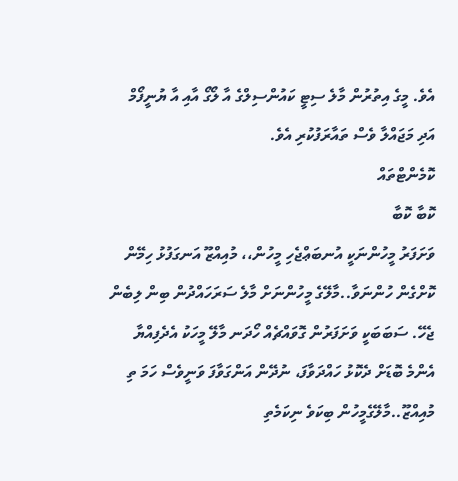އެވެ. މީގެ އިތުރުން މާލެ ސިޓީ ކައުންސިލްގެ އާ ލޯގޯ އާއި އާ ޔުނީފޯމް އަދި މަޖައްލާ ވެސް ތައާރަފުކުރި އެވެ.
ކޮމެންޓްތައް
ކޮބާ ކޮބާ
ވަށަފަރު މީހުންނަކީ އުނބަޢްޖެހި މީހުން،، މުއިއްޒޫ އަނގަފުޅު ހިމޭން ކޮށްގެން ހުންނަވާ..މާލޭގެ މީހުންނަށް މާލެ ސަރަހައްދުން ބިން ލިބެން ޖެހޭ. ސަބަބަކީ ވަށަފަރުން ގޮވައްޗެއް ހޯދަނ މާލޭ މީހަކު އެދެފިއްޔާ އެންމެ ބޮޑަށް ދެކޮޅު ހައްދަވާފަ، ނުދޭން އަންގަވާފަ ވަނީވެސް ހަމަ ތި މުއިއްޒޫ..މާލޭގެމީހުން ބިކަވެ ނިކަމެތި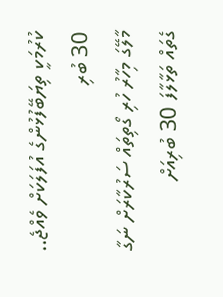ކުރުމަކީ ތިޔަބޭފުޅުންގެ އުފަލަކަށް ވެއްޖެ..
30 ބުރި
މާލޭގަ މިހާރު ހުރި ގޯތިތައް ސަރުކާރަށް ނަގާ ގެތައް ތަޅާލާފަ 30 ބުރިއަށް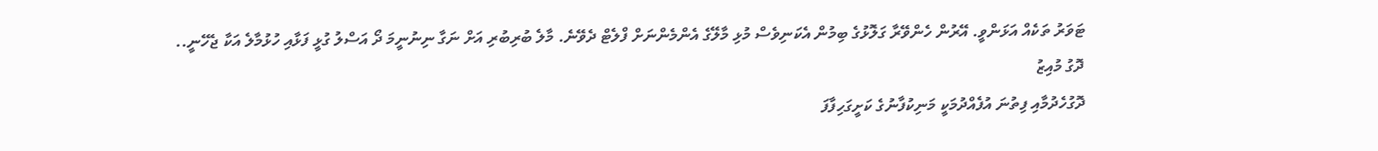ޓަވަރު ތަކެއް އަޅަންވީ. އޭރުން ހެންވޭރާ ގަލޮޅުގެ ބިމުން އެކަނިވެސް މުޅި މާލޭގެ އެންމެންނަށް ފްލެޓް ދެވޭނެ. މާލެ ބުރިބުރި އަށް ނަގާ ނިނުނީމަ ދޯ އަސްލު ގުޅީ ފަޅާއި ހުޅުމާލެ އަކާ ޖެހޭނީ..
ދޮގު މުއިޒު
ދޮގުހެދުމާއި ފިތުނަ އުފެއްދުމަކީ މަނިކުފާނުގެ ކަށީގަހިފާފަ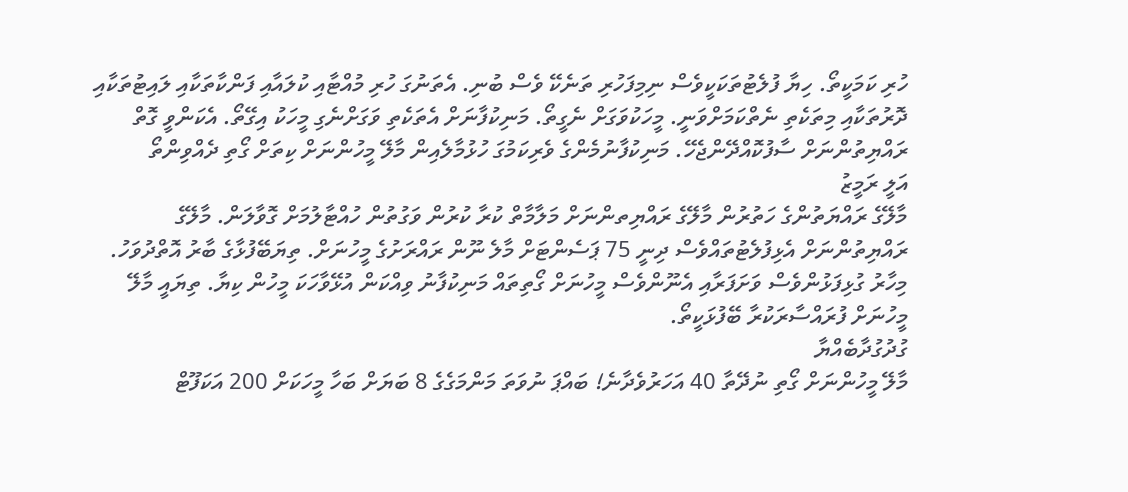ހުރި ކަމަކީތޯ. ހިޔާ ފުލެޓުތަކަކީވެސް ނިމިފަހުރި ތަނެކޭ ވެސް ބުނި. އެތަނުގަ ހުރި މުއްޓާއި ކުލައާއި ފަންކާތަކާއި ލައިޓުތަކާއި ދޮރުތަކާއި މިތަކެތި ނެތްކަމަށްވަނީ. މީހަކުވަގަށް ނެގީތޯ. މަނިކުފާނަށް އެތަކެތި ވަގަށްނެގި މީހަކު އިގޭތޯ. އެކަންވީ ގޮތް ރައްޔިތުންނަށް ސާފުކޮއްދޭންޖެހޭ. މަނިކުފާނުމެންގެ ވެރިކަމުގަ ހުޅުމާލެއިން މާލޭ މީހުންނަށް ކިތަށް ގޯތި ދެއްވިންތޯ
އަލީ ރަމީޒު
މާލޭގެ ރައްޔަތުންގެ ހަތުރުން މާލޭގެ ރައްޔިތންނަށް މަލާމާތް ކުރާ ކުރުން ވަގުތުން ހުއްޓާލުމަށް ގޮވާލަން. މާލޭގެ ރައްޔިތުންނަށް އެޅިފުލެޓުތައްވެސް ދިނީ 75 ޕަސެންޓަށް މާލެ ނޫން ރައްރަށުގެ މީހުނަށް. ތިޔަބޭފުޅާގެ ބާރު އޮތްދުވަހު. މިހާރު ގުޅިފަޅުންވެސް ވަށަފަރާއި އެނޫންވެސް މީހުނަށް ގޯތިތައް މަނިކުފާނު ވިއްކަން އުޅޭވާހަކަ މީހުން ކިޔާ. ތިޔައީ މާލޭ މީހުނަށް ފުރައްސާރަކުރާ ބޭފުޅަކީތޯ.
ގުދުގުދާބެއްޔާ
މާލޭ މީހުންނަށް ގޯތި ނުދޭތާ 40 އަހަރުވެދާނެ! ބައްޕަ ނުވަތަ މަންމަގެގެ 8 ބަޔަށް ބަހާ މީހަކަށް 200 އަކަފޫޓް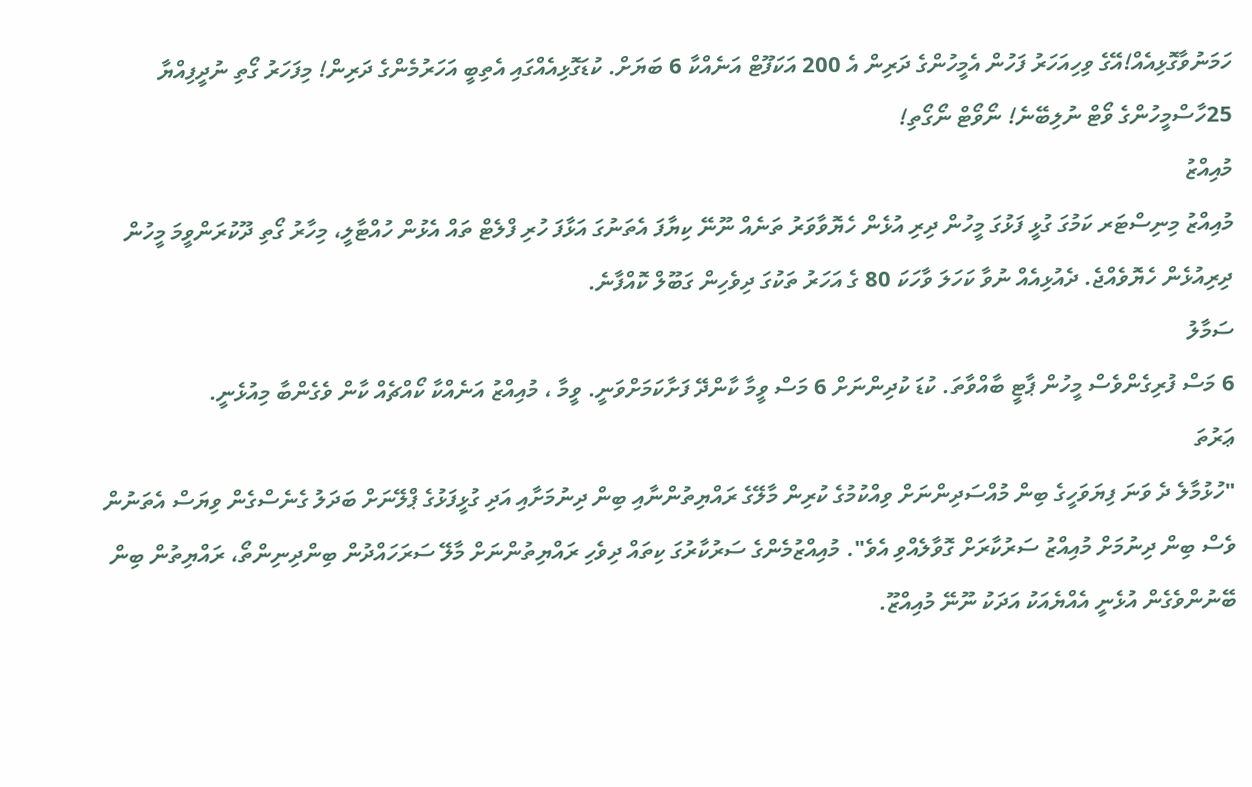ހަމަނުވާގޮޅިއެއް!އޭގެ ވިހިއަހަރު ފަހުން އެމީހުންގެ ދަރިން އެ 200 އަކަފޫޓް އަނެއްކާ 6 ބަޔަށް. ކުޑަގޮޅިއެއްގައި އެތިބީ އަހަރުމެންގެ ދަރިން! މިފަހަރު ގޯތި ނުދީފިއްޔާ 25ހާސްމީހުންގެ ވޯޓް ނުލިބޭނެ! ނޯވޯޓް ނޯގޯތި!
މުއިއްޒު
މުއިއްޒު މިނިސްޓަރ ކަމުގަ ގުޅީ ފަޅުގަ މީހުން ދިރި އުޅެން ހެޔޮވާވަރު ތަނެއް ނޫނޭ ކިޔާފަ އެތަނުގަ އަޅާފަ ހުރި ފްލެޓް ތައް އެޅުން ހުއްޓާލީ، މިހާރު ގޯތި ދޫކުރަންވީމަ މީހުން ދިރިއުޅެން ހެޔޮވެއްޖެ. ދެއުޅިއެއް ނުވާ ކަހަލަ ވާހަކަ 80 ގެ އަހަރު ތަކުގަ ދިވެހިން ގަބޫލް ކޮއްފާނެ.
ސަމާލު
6 މަސް ފުރިގެންވެސް މީހުން ޕާޓީ ބާއްވާތަ. ކުޑަ ކުދިންނަށް 6 މަސް ވީމާ ކާންދޭ ފަށާކަމަށްވަނީ. ވީމާ ، މުއިއްޒު އަނެއްކާ ކޯއްޗެއް ކާން ވެގެންބާ މިއުޅެނީ.
ޢަރުތަ
"ހުޅުމާލެ ދެ ވަނަ ފިޔަވަހީގެ ބިން މުއްސަދިންނަށް ވިއްކުމުގެ ކުރިން މާލޭގެ ރައްޔިތުންނާއި ބިން ދިނުމަށާއި އަދި ގުޅީފަޅުގެ ޕްލޭނަށް ބަދަލު ގެނެސްގެން ވިޔަސް އެތަނުން ވެސް ބިން ދިނުމަށް މުއިއްޒު ސަރުކާރަށް ގޮވާލެއްވި އެވެ". މުއިއްޒުމެންގެ ސަރުކާރުގަ ކިތައް ދިވެހި ރައްޔިތުންނަށް މާލޭ ސަރަހައްދުން ބިންދިނިންތޯ، ރައްޔިތުން ބިން ބޭނުންވެގެން އުޅެނީ އެއްޔެއަކު އަދަކު ނޫނޭ މުއިއްޒޫ.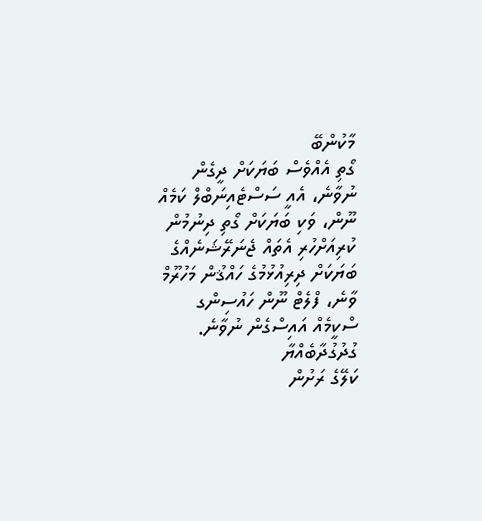މާކުންބޭ
ގޯތި އެއްވެސް ބަޔަކަށް ދީގެން ނުވާނެ، އެއީ ސަސްޓެއިނަބްލް ކަމެއް ނޫން، ވަކި ބަޔަކަށް ގޯތި ދިނުމުން ކުރިއަށްހުރި އެތައް ޖެނަރޭޝަނެއްގެ ބަޔަކަށް ދިރިއުޅުމުގެ ހައްޤުން މަހުރޫމް ވާނެ، ފްލެޓް ނޫން ހައުސިންގ ސްކީމެއް އައިސްގެން ނުވާނެ.
ގުދުގުދާބެއްޔާ
ކަލޭގެ ރަށުން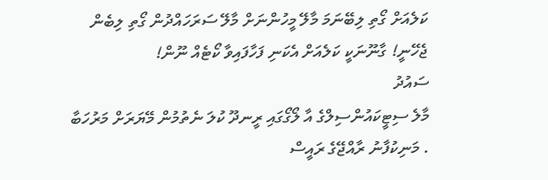ކަލެއަށް ގޯތި ލިބޭނަމަ މާލޭ މީހުންނަށް މާލޭ ސަރަހައްދުން ގޯތި ލިބެން ޖެހޭނީ! ގާނޫނަކީ ކަލެއަށް އެކަނި ފަހާފައިވާ ކޯޓެއް ނޫން!
ސައުދު
މާލެ ސިޓީކައުންސިލްގެ އާ ލޯގޯގައި ރީނދޫ ކުލަ ނެތުމުން މޭޔަރަށް މަރުހަބާ . މަނިކުފާނު ރާއްޖޭގެ ރައީސް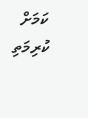ކަމަށް ކުރިމަތި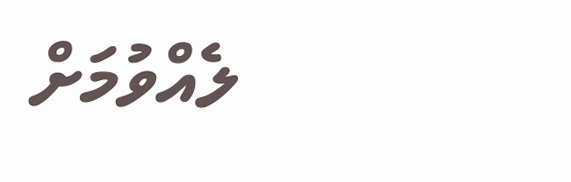ލެއްވުމަށް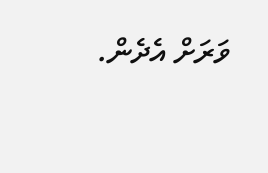ވަރަށް އެދެން.